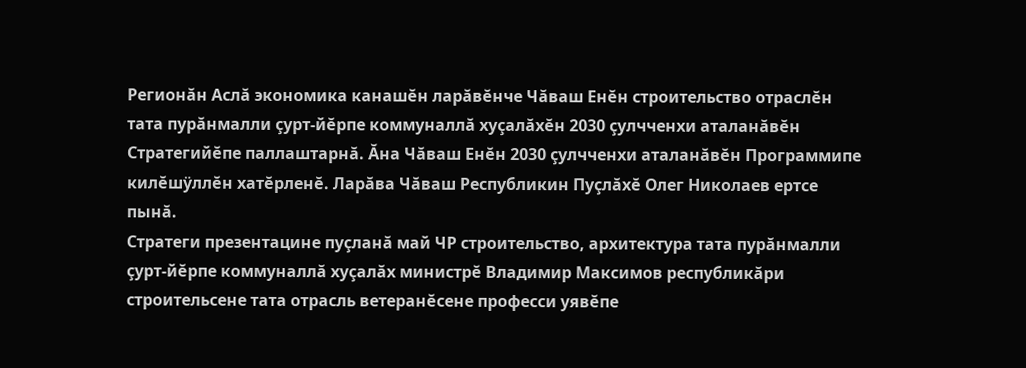Регионăн Аслă экономика канашĕн ларăвĕнче Чăваш Енĕн строительство отраслĕн тата пурăнмалли çурт-йĕрпе коммуналлă хуçалăхĕн 2030 çулчченхи аталанăвĕн Стратегийĕпе паллаштарнă. Ăна Чăваш Енĕн 2030 çулчченхи аталанăвĕн Программипе килĕшÿллĕн хатĕрленĕ. Ларăва Чăваш Республикин Пуçлăхĕ Олег Николаев ертсе пынă.
Стратеги презентацине пуçланă май ЧР строительство, архитектура тата пурăнмалли çурт-йĕрпе коммуналлă хуçалăх министрĕ Владимир Максимов республикăри строительсене тата отрасль ветеранĕсене професси уявĕпе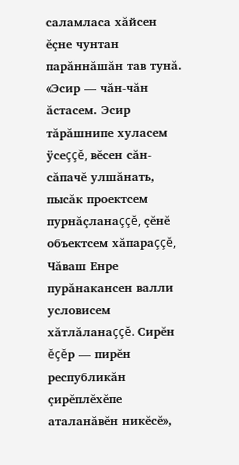саламласа хăйсен ĕçне чунтан парăннăшăн тав тунă. «Эсир — чăн-чăн ăстасем. Эсир тăрăшнипе хуласем ÿсеççĕ, вĕсен сăн-сăпачĕ улшăнать, пысăк проектсем пурнăçланаççĕ, çĕнĕ объектсем хăпараççĕ, Чăваш Енре пурăнакансен валли условисем хăтлăланаççĕ. Сирĕн ĕçĕр — пирĕн республикăн çирĕплĕхĕпе аталанăвĕн никĕсĕ»,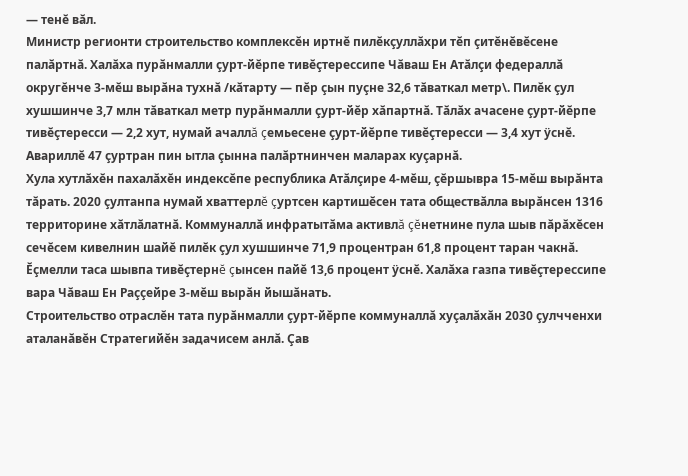— тенĕ вăл.
Министр регионти строительство комплексĕн иртнĕ пилĕкçуллăхри тĕп çитĕнĕвĕсене палăртнă. Халăха пурăнмалли çурт-йĕрпе тивĕçтерессипе Чăваш Ен Атăлçи федераллă округĕнче 3-мĕш вырăна тухнă /кăтарту — пĕр çын пуçне 32,6 тăваткал метр\. Пилĕк çул хушшинче 3,7 млн тăваткал метр пурăнмалли çурт-йĕр хăпартнă. Тăлăх ачасене çурт-йĕрпе тивĕçтересси — 2,2 хут, нумай ачаллă çемьесене çурт-йĕрпе тивĕçтересси — 3,4 хут ÿснĕ. Авариллĕ 47 çуртран пин ытла çынна палăртнинчен маларах куçарнă.
Хула хутлăхĕн пахалăхĕн индексĕпе республика Атăлçире 4-мĕш, çĕршывра 15-мĕш вырăнта тăрать. 2020 çултанпа нумай хваттерлĕ çуртсен картишĕсен тата обществăлла вырăнсен 1316 территорине хăтлăлатнă. Коммуналлă инфратытăма активлă çĕнетнине пула шыв пăрăхĕсен сечĕсем кивелнин шайĕ пилĕк çул хушшинче 71,9 процентран 61,8 процент таран чакнă. Ĕçмелли таса шывпа тивĕçтернĕ çынсен пайĕ 13,6 процент ÿснĕ. Халăха газпа тивĕçтерессипе вара Чăваш Ен Раççейре 3-мĕш вырăн йышăнать.
Строительство отраслĕн тата пурăнмалли çурт-йĕрпе коммуналлă хуçалăхăн 2030 çулчченхи аталанăвĕн Стратегийĕн задачисем анлă. Çав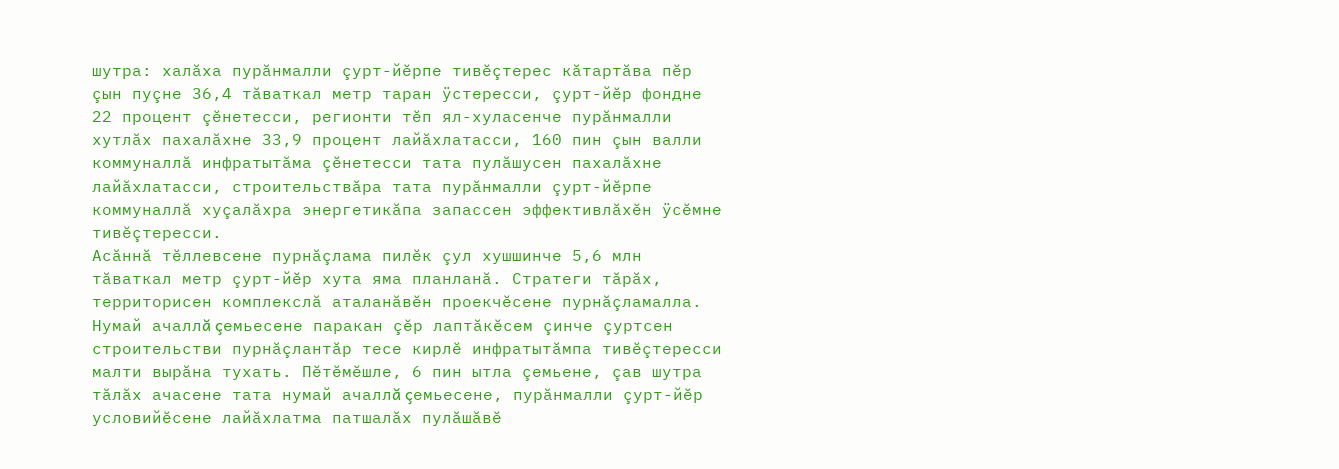шутра: халăха пурăнмалли çурт-йĕрпе тивĕçтерес кăтартăва пĕр çын пуçне 36,4 тăваткал метр таран ÿстересси, çурт-йĕр фондне 22 процент çĕнетесси, регионти тĕп ял-хуласенче пурăнмалли хутлăх пахалăхне 33,9 процент лайăхлатасси, 160 пин çын валли коммуналлă инфратытăма çĕнетесси тата пулăшусен пахалăхне лайăхлатасси, строительствăра тата пурăнмалли çурт-йĕрпе коммуналлă хуçалăхра энергетикăпа запассен эффективлăхĕн ÿсĕмне тивĕçтересси.
Асăннă тĕллевсене пурнăçлама пилĕк çул хушшинче 5,6 млн тăваткал метр çурт-йĕр хута яма планланă. Стратеги тăрăх, территорисен комплекслă аталанăвĕн проекчĕсене пурнăçламалла. Нумай ачаллă çемьесене паракан çĕр лаптăкĕсем çинче çуртсен строительстви пурнăçлантăр тесе кирлĕ инфратытăмпа тивĕçтересси малти вырăна тухать. Пĕтĕмĕшле, 6 пин ытла çемьене, çав шутра тăлăх ачасене тата нумай ачаллă çемьесене, пурăнмалли çурт-йĕр условийĕсене лайăхлатма патшалăх пулăшăвĕ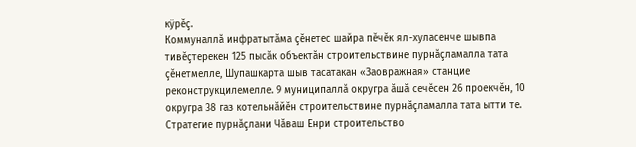кÿрĕç.
Коммуналлă инфратытăма çĕнетес шайра пĕчĕк ял-хуласенче шывпа тивĕçтерекен 125 пысăк объектăн строительствине пурнăçламалла тата çĕнетмелле, Шупашкарта шыв тасатакан «Заовражная» станцие реконструкцилемелле. 9 муниципаллă округра ăшă сечĕсен 26 проекчĕн, 10 округра 38 газ котельнăйĕн строительствине пурнăçламалла тата ытти те.
Стратегие пурнăçлани Чăваш Енри строительство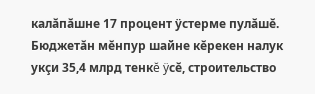калăпăшне 17 процент ÿстерме пулăшĕ. Бюджетăн мĕнпур шайне кĕрекен налук укçи 35,4 млрд тенкĕ ÿсĕ, строительство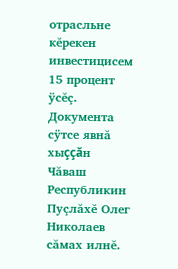отрасльне кĕрекен инвестицисем 15 процент ÿсĕç.
Документа сÿтсе явнă хыççăн Чăваш Республикин Пуçлăхĕ Олег Николаев сăмах илнĕ.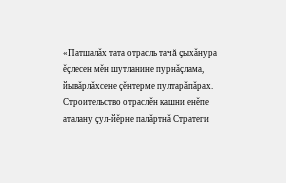«Патшалăх тата отрасль тачă çыхăнура ĕçлесен мĕн шутланине пурнăçлама, йывăрлăхсене çĕнтерме пултарăпăрах. Строительство отраслĕн кашни енĕпе аталану çул-йĕрне палăртнă Стратеги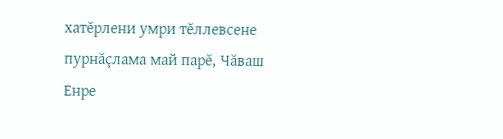хатĕрлени умри тĕллевсене пурнăçлама май парĕ, Чăваш Енре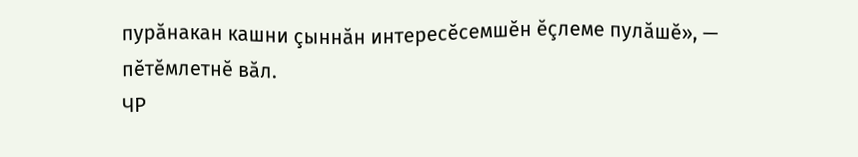пурăнакан кашни çыннăн интересĕсемшĕн ĕçлеме пулăшĕ», — пĕтĕмлетнĕ вăл.
ЧР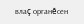влаç органĕсен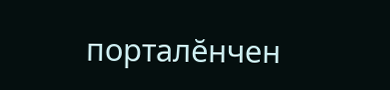порталĕнчен